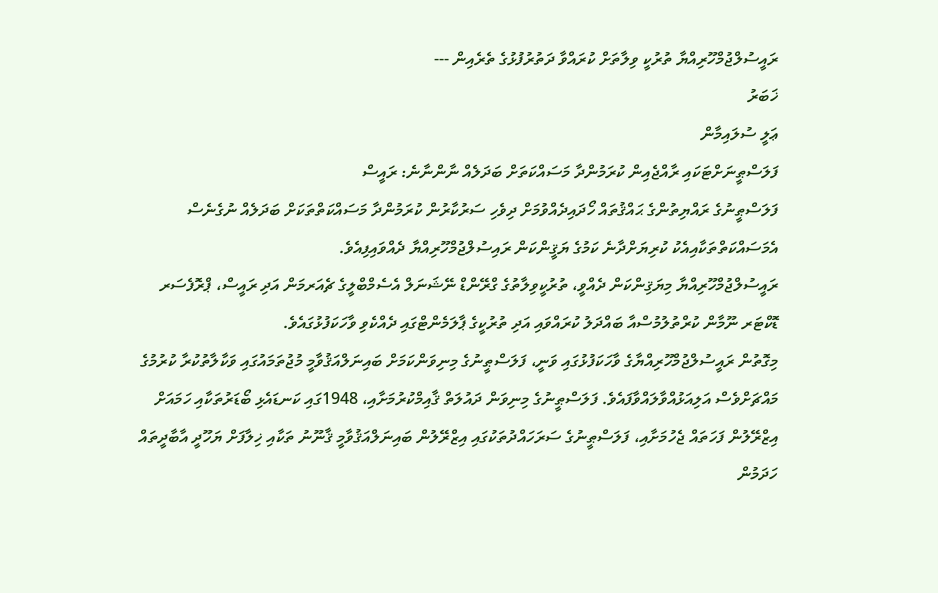ރައީސުލްޖުމްހޫރިއްޔާ ތުރުކީ ވިލާތަށް ކުރައްވާ ދަތުރުފުޅުގެ ތެރެއިން ---
ޚަބަރު
ޢަލީ ސުލައިމާން
ފަލަސްޠީނަށްޓަކައި ރާއްޖެއިން ކުރަމުންދާ މަސައްކަތަށް ބަދަލެއް ނާންނާނެ: ރައީސް
ފަލަސްޠީނުގެ ރައްޔިތުންގެ ޙައްޤުތައް ހޯދައިދެއްވުމަށް ދިވެހި ސަރުކާރުން ކުރަމުންދާ މަސައްކަތްތަކަށް ބަދަލެއް ނުގެނެސް އެމަސައްކަތްތަކާއިއެކު ކުރިޔަށްދާނެ ކަމުގެ ޔަޤީންކަން ރައިސުލްޖުމްހޫރިއްޔާ ދެއްވައިފިއެވެ.
ރައީސުލްޖުމްހޫރިއްޔާ މިޔަޤިންކަން ދެއްވީ، ތުރުކީވިލާތުގެ ގްރޭންޑް ނޭޝަނަލް އެސެމްބްލީގެ ޗެއަރމަން އަދި ރައީސް، ޕްރޮފެސަރ ޑޮކްޓަރ ނޫމާން ކުރްތުލުމުސްއާ ބައްދަލު ކުރައްވައި އަދި ތުރުކީގެ ޕާލަމެންޓްގައި ދެއްކެވި ވާހަކަފުޅުގައެވެ.
މިގޮތުން ރައީސުލްޖުމްހޫރިއްޔާގެ ވާހަކަފުޅުގައި ވަނީ، ފަލަސްޠީނުގެ މިނިވަންކަމަށް ބައިނަލްއަޤުވާމީ މުޖުތަމައުގައި ވަކާލާތުކުރާ ކުރުމުގެ މައްޗަށްވެސް އަލިއަޅުއްވާލައްވާފައެވެ. ފަލަސްޠީނުގެ މިނިވަން ދައުލަތް ޤާއިމްކުރުމަށާއި، 1948ގައި ކަނޑައެޅި ބޯޑަރުތަކާއި ހަމައަށް އިޒްރޭލުން ފަހަތައް ޖެހުމަށާއި، ފަލަސްޠީނުގެ ސަރަހައްދުތަކުގައި އިޒްރޭލުން ބައިނަލްއަޤުވާމީ ޤާނޫނު ތަކާއި ޚިލާފަށް ޔަހޫދީ އާބާދީތައް ހަދަމުން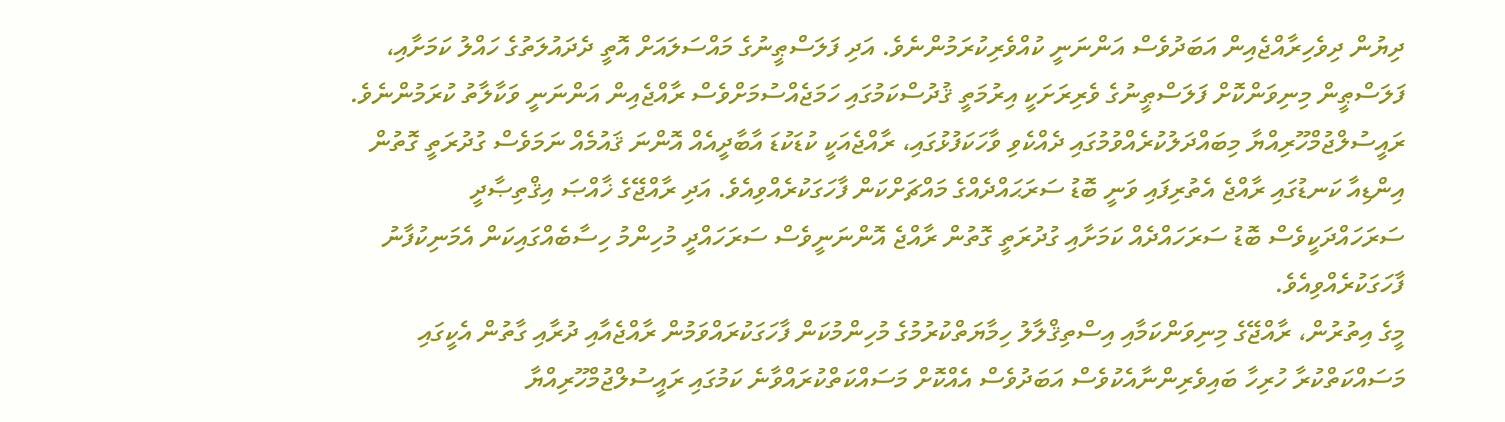ދިޔުން ދިވެހިރާއްޖެއިން އަބަދުވެސް އަންނަނީ ކުއްވެރިކުރަމުންނެވެ. އަދި ފަލަސްޠީނުގެ މައްސަލައަށް އޮތީ ދެދައުލަތުގެ ހައްލު ކަމަށާއި، ފަލަސްޠީން މިނިވަންކޮށް ފަލަސްޠީނުގެ ވެރިރަށަކީ އިރުމަތީ ޤުދުސްކަމުގައި ހަމަޖެއްސުމަށްވެސް ރާއްޖެއިން އަންނަނީ ވަކާލާތު ކުރަމުންނެވެ.
ރައީސުލްޖުމްހޫރިއްޔާ މިބައްދަލުކުރެއްވުމުގައި ދެއްކެވި ވާހަކަފުޅުގައި، ރާއްޖެއަކީ ކުޑަކުޑަ އާބާދީއެއް އޮންނަ ޤައުމެއް ނަމަވެސް ގުދުރަތީ ގޮތުން އިންޑިއާ ކަނޑުގައި ރާއްޖެ އެތުރިފައި ވަނީ ބޮޑު ސަރަޙައްދެއްގެ މައްޗަށްކަން ފާހަގަކުރެއްވިއެވެ. އަދި ރާއްޖޭގެ ޚާއްޞަ އިޤްތިޞާދީ ސަރަހައްދަކީވެސް ބޮޑު ސަރަހައްދެއް ކަމަށާއި ގުދުރަތީ ގޮތުން ރާއްޖެ އޮންނަނީވެސް ސަރަހައްދީ މުހިންމު ހިސާބެއްގައިކަން އެމަނިކުފާނު ފާހަގަކުރެއްވިއެވެ.
މީގެ އިތުރުން، ރާއްޖޭގެ މިނިވަންކަމާއި އިސްތިޤްލާލު ހިމާޔަތްކުރުމުގެ މުހިންމުކަން ފާހަގަކުރައްވަމުން ރާއްޖެއާއި ދުރާއި ގާތުން އެކީގައި މަސައްކަތްކުރާ ހުރިހާ ބައިވެރިންނާއެކުވެސް އަބަދުވެސް އެއްކޮށް މަސައްކަތްކުރައްވާނެ ކަމުގައި ރައީސުލްޖުމްހޫރިއްޔާ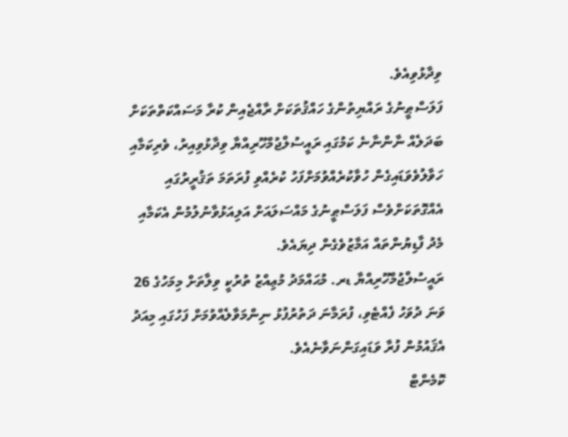ވިދާޅުވިއެވެ.
ފަލަސްޠީނުގެ ރައްޔިތުންގެ ހައްޤުތަކަށް ރާއްޖެއިން ކުރާ މަސައްކަތްތަކަށް ބަދަލެއް ނާންނާނެ ކަމުގައި ރައީސުލްޖުމްހޫރިއްޔާ ވިދާޅުވިއިރު، ވެރިކަމާއި ހަވާލުވެވަޑައިގެން ހުވާކުރެއްވުމަށްފަހު ކުރެއްވި ފުރަތަމަ ތަޤުރީރުގައި އެއްގޮތަކަށްވެސް ފަލަސްޠީނުގެ މައްސަލައަށް އަލިއަޅުވާނުލުމުން އެކަމާއި މެދު ފާޑިޔުންތައް އަމާޒުވެގެން ދިޔައެވެ.
ރައީސުލްޖުމްހޫރިއްޔާ ޑރ. މުޙައްމަދު މުޢިއްޒު ތުރުކީ ވިލާތަށް މިމަހުގެ 26 ވަނަ ދުވަހު ފެއްޓެވި، ފުރަމާނަ ދަތުރުފުޅު ނިންމަވާލެއްވުމަށް ފަހުގައި މިއަދު އެޤައުމުން ފުރާ ވަޑައިގަންނަވާނެއެވެ.
ކޮމެންޓް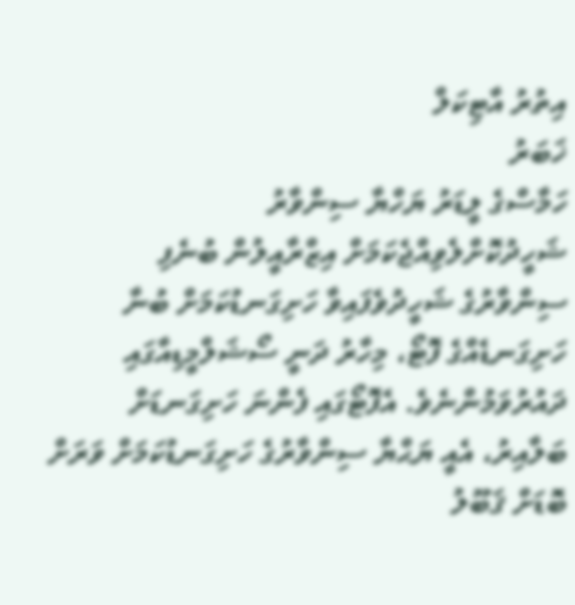އިތުރު އާޓިކަލް
ޚަބަރު
ހަމާސްގެ ލީޑަރު ޔަހްޔާ ސިންވާރު ޝަހީދުކޮށްލެވިއްޖެކަމަށް އިޒްރާއީލުން ބުނެފި
ސިންވާރުގެ ޝަހީދުވެފައިވާ ހަށިގަނޑުކަމަށް ބުނާ ހަށިގަނޑެއްގެ ފޮޓޯ، މިހާރު ދަނީ ސޯޝަލްމީޑިއާގައި ދައުރުވަމުންނެވެ. އެފޮޓޯގައި ފެންނަ ހަށިގަނޑަށް ބަލާއިރު، އެއީ ޔަޙްޔާ ސިންވާރުގެ ހަށިގަނޑުކަމަށް ވަރަށް ބޮޑަށް ޤަބޫލު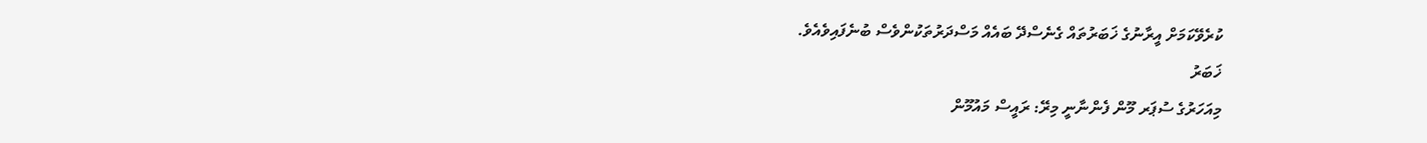ކުރެވޭކަމަށް އީރާނުގެ ޚަބަރުތައް ގެނެސްދޭ ބައެއް މަސްދަރުތަކުންވެސް ބުނެފައިވެއެވެ.
ޚަބަރު
މިއަހަރުގެ ސުޕަރ މޫން ފެންނާނީ މިރޭ: ރައީސް މައުމޫން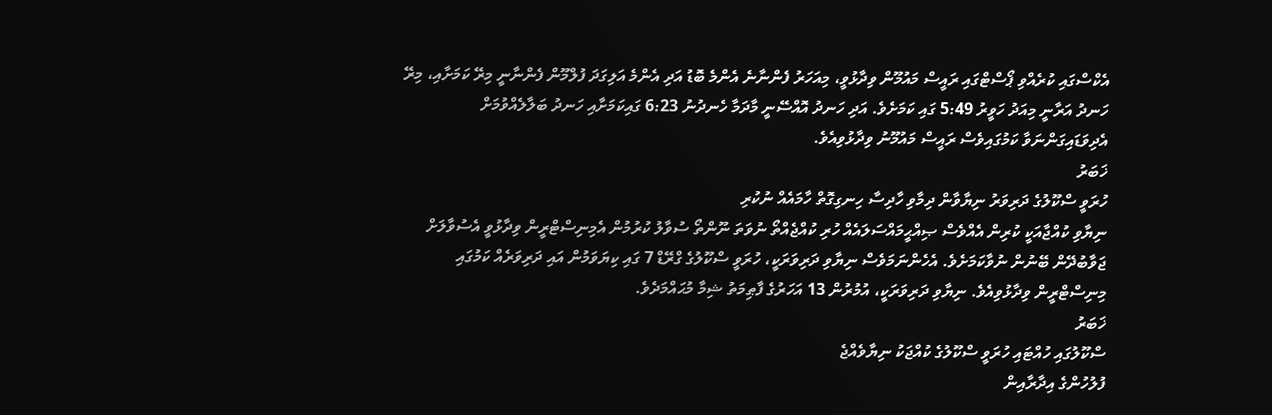އެކްސްގައި ކުރެއްވި ޕޯސްޓްގައި ރައީސް މައުމޫން ވިދާޅުވީ، މިއަހަރު ފެންނާނެ އެންމެ ބޮޑު އަދި އެންމެ އަލިގަދަ ފުލްމޫން ފެންނާނީ މިރޭ ކަމަށާއި، މިރޭ ހަނދު އަރާނީ މިއަދު ހަވީރު 5:49 ގައި ކަމަށެވެ. އަދި ހަނދު އޮއްސޭނީ މާދަމާ ހެނދުނު 6:23 ގައިކަމަށާއި ހަނދު ބަލާލެއްވުމަށް އެދިވަޑައިގަންނަވާ ކަމުގައިވެސް ރައީސް މައުމޫނު ވިދާޅުވިއެވެ.
ޚަބަރު
ހުރަވީ ސްކޫލުގެ ދަރިވަރު ނިޔާވާން ދިމާވި ހާދިސާ ހިނގިގޮތް ހާމައެއް ނުކުރި
ނިޔާވި ކުއްޖާއަކީ ކުރިން އެއްވެސް ޞިއްޙީމައްސަލައެއް ހުރި ކުއްޖެއްތޯ ނުވަތަ ނޫންތޯ ސުވާލު ކުރުމުން އެމިނިސްޓްރީން ވިދާޅުވީ އެސުވާލަށް ޖަވާބުދޭން ބޭނުން ނުވާކަމަށެވެ. އެހެންނަމަވެސް ނިޔާވި ދަރިވަރަކީ، ހުރަވީ ސްކޫލުގެ ގްރޭޑް 7 ގައި ކިޔަވަމުން އައި ދަރިވަރެއް ކަމުގައި މިނިސްޓްރީން ވިދާޅުވިއެވެ. ނިޔާވި ދަރިވަރަކީ، އުމުރުން 13 އަހަރުގެ ފާޠިމަތު ޝިމާ މުޙައްމަދެވެ.
ޚަބަރު
ސްކޫލުގައި ހުއްޓައި ހުރަވީ ސްކޫލުގެ ކުއްޖަކު ނިޔާވެއްޖެ
ފުލުހުންގެ އިދާރާއިން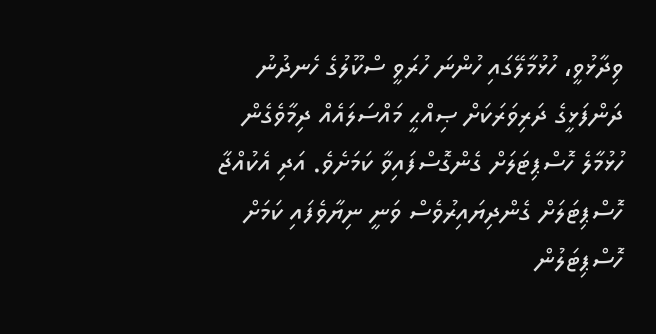ވިދާޅުވީ، ހުޅުމާލޭގައި ހުންނަ ހުރަވީ ސްކޫލުގެ ހެނދުނު ދަންފަޅީގެ ދަރިވަރަކަށް ޞިއްޙީ މައްސަލައެއް ދިމާވެގެން ހުޅުމާލެ ހޮސްޕިޓަލަށް ގެންގޮސްފައިވާ ކަމަށެވެ. އަދި އެކުއްޖާ ހޮސްޕިޓަލަށް ގެންދިޔައިރުވެސް ވަނީ ނިޔާވެފައި ކަމަށް ހޮސްޕިޓަލުން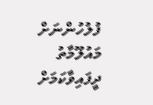ފުލުހުންނަށް މައުލޫމާތު ދީފައިވާކަމަށް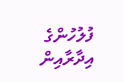ފުލުހުންގެ އިދާރާއިން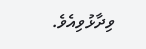ވިދާޅުވިއެވެ.